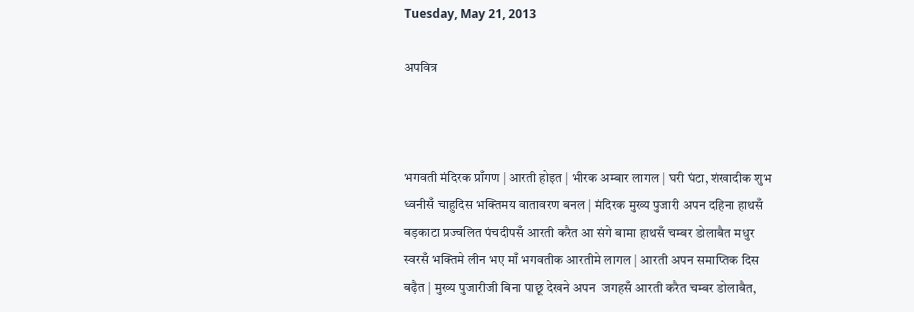Tuesday, May 21, 2013

अपवित्र



भगवती मंदिरक प्राँगण | आरती होइत | भीरक अम्बार लागल | घरी घंटा, शंखादीक शुभ ध्वनीसँ चाहुदिस भक्तिमय वातावरण बनल | मंदिरक मुख्य पुजारी अपन दहिना हाथसँ बड़काटा प्रज्वलित पंचदीपसँ आरती करैत आ संगे बामा हाथसँ चम्बर डोलाबैत मधुर स्वरसँ भक्तिमे लीन भए माँ भगवतीक आरतीमे लागल | आरती अपन समाप्तिक दिस बढ़ैत | मुख्य पुजारीजी बिना पाछू देखने अपन  जगहसँ आरती करैत चम्बर डोलाबैत,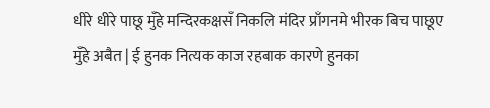धीरे धीरे पाछू मुँहे मन्दिरकक्षसँ निकलि मंदिर प्राँगनमे भीरक बिच पाछूए मुँहे अबैत | ई हुनक नित्यक काज रहबाक कारणे हुनका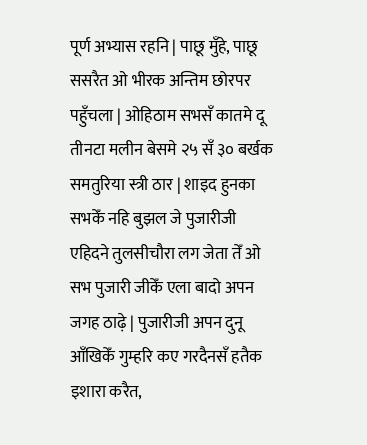पूर्ण अभ्यास रहनि | पाछू मुँहे, पाछू ससरैत ओ भीरक अन्तिम छोरपर पहुँचला | ओहिठाम सभसँ कातमे दू तीनटा मलीन बेसमे २५ सँ ३० बर्खक समतुरिया स्त्री ठार | शाइद हुनका सभकेँ नहि बुझल जे पुजारीजी एहिदने तुलसीचौरा लग जेता तेँ ओ सभ पुजारी जीकेँ एला बादो अपन जगह ठाढ़े | पुजारीजी अपन दुनू आँखिकेँ गुम्हरि कए गरदैनसँ हतैक इशारा करैत,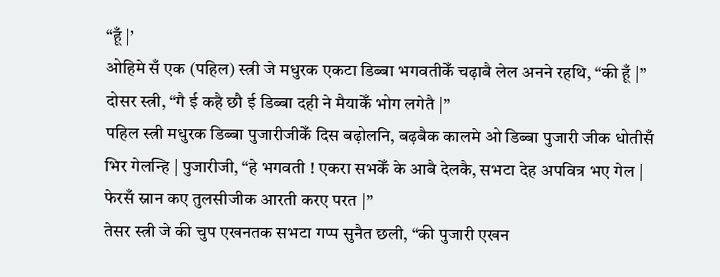“हूँ |’
ओहिमे सँ एक (पहिल) स्त्री जे मधुरक एकटा डिब्बा भगवतीकेँ चढ़ाबै लेल अनने रहथि, “की हूँ |”
दोसर स्त्री, “गै ई कहै छौ ई डिब्बा दही ने मैयाकेँ भोग लगेतै |”
पहिल स्त्री मधुरक डिब्बा पुजारीजीकेँ दिस बढ़ोलनि, बढ़बैक कालमे ओ डिब्बा पुजारी जीक धोतीसँ भिर गेलन्हि | पुजारीजी, “हे भगवती ! एकरा सभकेँ के आबै देलकै, सभटा देह अपवित्र भए गेल | फेरसँ स्नान कए तुलसीजीक आरती करए परत |”
तेसर स्त्री जे की चुप एखनतक सभटा गप्प सुनैत छली, “की पुजारी एखन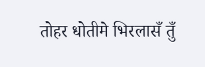तोहर धोतीमे भिरलासँ तुँ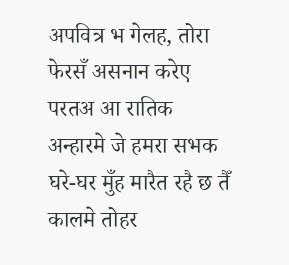अपवित्र भ गेलह, तोरा फेरसँ असनान करेए परतअ आ रातिक अन्हारमे जे हमरा सभक घरे-घर मुँह मारैत रहै छ तैँ कालमे तोहर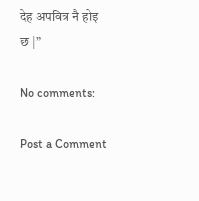देह अपवित्र नै होइ छ |”

No comments:

Post a Comment